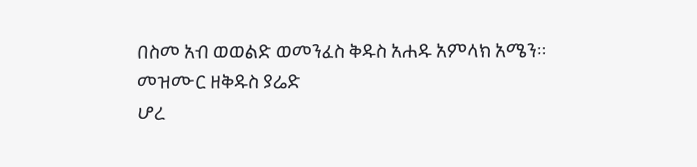በስመ አብ ወወልድ ወመንፈስ ቅዱስ አሐዱ አምላክ አሜን።
መዝሙር ዘቅዱስ ያሬድ
ሆረ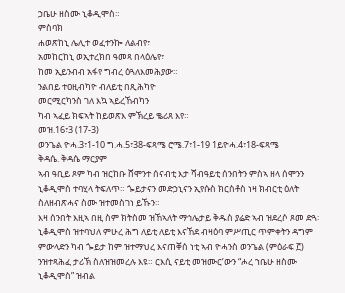ኃቤሁ ዘስሙ ኒቆዲሞስ።
ምስባክ
ሐወጽከኒ ሌሊተ ወፈተንኰ ለልብየ፣
አመከርከኒ ወኢተረክበ ዓመጻ በላዕሌየ፣
ከመ ኢይንብብ አፋየ ግብረ ዕጓለእመሕያው።
ንልበይ ተዐዚብካዮ ብለይቲ በጺሕካዮ
መርሚርካንስ ገለ እኳ ኣይረኸብካን
ካብ ኣፈይ ክፍኣት ከይወጽእ ምኽረይ ቈሪጸ እየ።
መዝ.16፣3 (17-3)
ወንጌል ዮሓ.3፣1-10 ግ.ሓ.5፣38-ፍጻሜ ሮሜ.7፣1-19 1ይዮሓ.4፣18-ፍጻሜ
ቅዳሴ. ቅዳሴ ማርያም
ኣብ ዓቢይ ጾም ካብ ዝርከቡ ሸሞንተ ሰናብቲ እታ ሻብዓይቲ ሰንበትን ምስኣ ዘላ ሰሞንን ኒቆዲሞስ ተባሂላ ትፍለጥ። ጐይታናን መድኃኒናን ኢየሱስ ክርስቶስ ነዛ ክብርቲ ዕለት ስለዘብጽሓና ስሙ ዝተመስገነ ይኹን።
እዛ ሰንበት እዚኣ በዚ ስም ክትስመ ዝኸኣለት ማኅሌታይ ቅዱስ ያሬድ ኣብ ዝደረሶ ጾመ ድጓ፡ ኒቆዲሞስ ዝተባህለ ምሁረ ሕግ ለይቲ ለይቲ እናኸደ ብዛዕባ ምሥጢር ጥምቀትን ዳግም ምውላድን ካብ ጐይታ ከም ዝተማህረ እናጠቐሰ ነቲ ኣብ ዮሓንስ ወንጌል (ምዕራፍ ፫) ንዝተጻሕፈ ታሪኽ ስለዝዝመረሉ እዩ። ርእሲ ናይቲ መዝሙር’ውን “ሖረ ኀቤሁ ዘስሙ ኒቆዲሞስ” ዝብል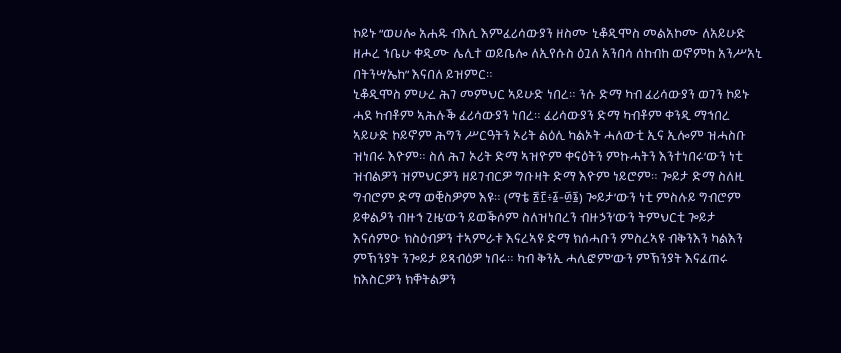ኮይኑ “ወሀሎ አሐዱ ብእሲ እምፈሪሳውያን ዘስሙ ኒቆዲሞስ መልአኮሙ ለአይሁድ ዘሖረ ኀቤሁ ቀዲሙ ሌሊተ ወይቤሎ ለኢየሱስ ዕጓለ አንበሳ ሰከብከ ወኖምከ አንሥአኒ በትንሣኤከ” እናበለ ይዝምር።
ኒቆዲሞስ ምሁረ ሕገ መምህር ኣይሁድ ነበረ። ንሱ ድማ ካብ ፈሪሳውያን ወገን ኮይኑ ሓደ ካብቶም ኣሕሉቕ ፈሪሳውያን ነበረ። ፈሪሳውያን ድማ ካብቶም ቀንዲ ማኅበረ ኣይሁድ ኮይኖም ሕግን ሥርዓትን ኦሪት ልዕሊ ካልኦት ሓለውቲ ኢና ኢሎም ዝሓስቡ ዝነበሩ እዮም። ስለ ሕገ ኦሪት ድማ ኣዝዮም ቀናዕትን ምኩሓትን እንተነበሩ’ውን ነቲ ዝብልዎን ዝምህርዎን ዘይገብርዎ ግቡዛት ድማ እዮም ነይሮም። ጐይታ ድማ ስለዚ ግብሮም ድማ ወቒስዎም እዩ። (ማቴ ፳፫፥፩-፴፮) ጐይታ’ውን ነቲ ምስሉይ ግብሮም ይቀልዖን ብዙኅ ጊዜ’ውን ይወቕሶም ስለዝነበረን ብዙኃን’ውን ትምህርቲ ጐይታ እናሰምዑ ክስዕብዎን ተኣምራቱ እናረኣዩ ድማ ክሰሓቡን ምስረኣዩ ብቅንእን ካልእን ምኽንያት ንጐይታ ይጻብዕዎ ነበሩ። ካብ ቅንኢ ሓሊፎም’ውን ምኽንያት እናፈጠሩ ከእስርዎን ክቐትልዎን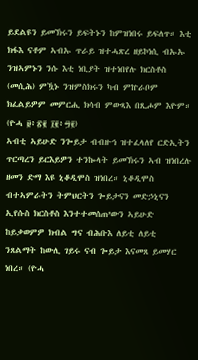ይደልዩን ይመኽሩን ይፍትኑን ከምዝነበሩ ይፍለጥ። እቲ ክፋእ ናቶም ኣብኡ ጥራይ ዝተሓጽረ ዘይኮነሲ ብኡኡ ንዝኣምኑን ንሱ እቲ ነቢያት ዝተነበየሉ ክርስቶስ (መሲሕ) ምዃኑ ንዝምስክሩን ካብ ምኵራቦም ክፈልይዎም መምርሒ ክሳብ ምውጻእ በጺሖም እዮም። (ዮሓ ፱፥፳፪ ፲፪፥፵፪)
ኣብቲ ኣይሁድ ንጐይታ ብብዙኅ ዝተፈላለየ ርድኢትን ጥርጣረን ይርእይዎን ተንኰላት ይመኽሩን ኣብ ዝነበረሉ ዘመን ድማ እዩ ኒቆዲሞስ ዝነበረ። ኒቆዲሞስ ብተኣምራትን ትምህርትን ጐይታናን መድኃኒናን ኢየሱስ ክርስቶስ እንተተመሰጠ’ውን ኣይሁድ ከይቃወምዎ ክብል ግና ብሕቡእ ለይቲ ለይቲ ንጸልማት ከውሊ ገይሩ ናብ ጐይታ እናመጸ ይመሃር ነበረ። (ዮሓ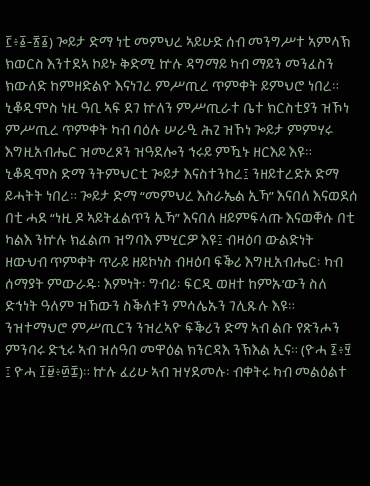፫፥፩-፳፩) ጐይታ ድማ ነቲ መምህረ ኣይሁድ ሰብ መንግሥተ ኣምላኽ ክወርስ እንተደኣ ኮይኑ ቅድሚ ኵሉ ዳግማይ ካብ ማይን መንፈስን ክውለድ ከምዘድልዮ እናነገረ ምሥጢረ ጥምቀት ይምህሮ ነበረ። ኒቆዲሞስ ነዚ ዓቢ ኣፍ ደገ ኵለን ምሥጢራተ ቤተ ክርስቲያን ዝኾነ ምሥጢረ ጥምቀት ካብ ባዕሉ ሠራዒ ሕጊ ዝኾነ ጐይታ ምምሃሩ እግዚአብሔር ዝመረጾን ዝዓደሎን ኅሩይ ምዃኑ ዘርእይ እዩ። ኒቆዲሞስ ድማ ንትምህርቲ ጐይታ እናስተንከረ፤ ንዘይተረድኦ ድማ ይሓትት ነበረ። ጐይታ ድማ “መምህረ እስራኤል ኢኻ” እናበለ እናወደሰ በቲ ሓደ “ነዚ ዶ ኣይትፈልጥን ኢኻ” እናበለ ዘይምፍላጡ እናወቐሱ በቲ ካልእ ንኵሉ ክፈልጦ ዝግባእ ምሂርዎ እዩ፤ ብዛዕባ ውልድነት ዘውህብ ጥምቀት ጥራይ ዘይኮነስ ብዛዕባ ፍቕሪ እግዚአብሔር፡ ካብ ሰማያት ምውራዱ፡ እምነት፡ ግብሪ፡ ፍርዲ ወዘተ ከምኡ’ውን ስለ ድኅነት ዓለም ዝኸውን ስቕለቱን ምሳሌኡን ገሊጹሉ እዩ። ንዝተማህሮ ምሥጢርን ንዝረኣዮ ፍቕሪን ድማ ኣብ ልቡ የጽንሖን ምንባሩ ድኂሩ ኣብ ዝሰዓበ መዋዕል ክንርዳእ ንኽእል ኢና። (ዮሓ ፯፥፶ ፤ ዮሓ ፲፱፥፴፰)። ኵሉ ፈሪሁ ኣብ ዝሃደመሉ፡ ብቀትሩ ካብ መልዕልተ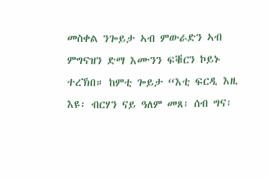መስቀል ንጐይታ ኣብ ምውራድን ኣብ ምግናዝን ድማ እሙንን ፍቑርን ኮይኑ ተረኽበ። ከምቲ ጐይታ “እቲ ፍርዲ እዚ እዩ፡ ብርሃን ናይ ዓለም መጸ፡ ሰብ ግና፡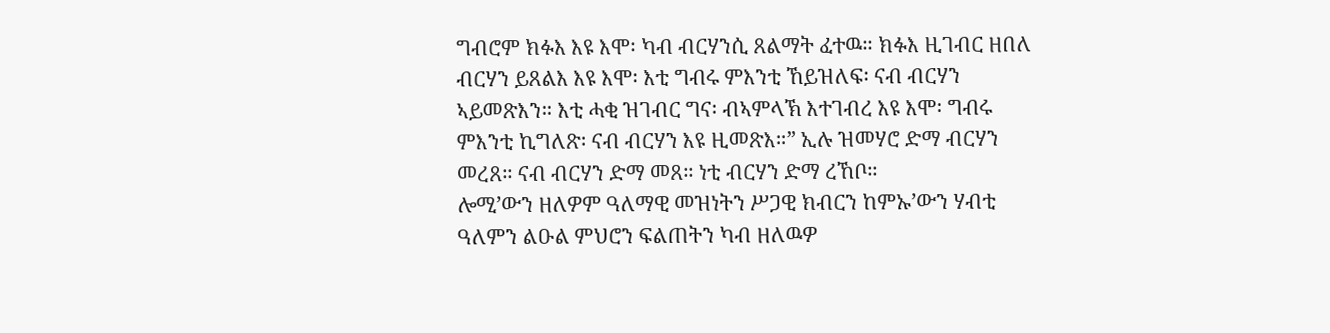ግብሮም ክፉእ እዩ እሞ፡ ካብ ብርሃንሲ ጸልማት ፈተዉ። ክፉእ ዚገብር ዘበለ ብርሃን ይጸልእ እዩ እሞ፡ እቲ ግብሩ ምእንቲ ኸይዝለፍ፡ ናብ ብርሃን ኣይመጽእን። እቲ ሓቂ ዝገብር ግና፡ ብኣምላኽ እተገብረ እዩ እሞ፡ ግብሩ ምእንቲ ኪግለጽ፡ ናብ ብርሃን እዩ ዚመጽእ።” ኢሉ ዝመሃሮ ድማ ብርሃን መረጸ። ናብ ብርሃን ድማ መጸ። ነቲ ብርሃን ድማ ረኸቦ።
ሎሚ’ውን ዘለዎም ዓለማዊ መዝነትን ሥጋዊ ክብርን ከምኡ’ውን ሃብቲ ዓለምን ልዑል ምህሮን ፍልጠትን ካብ ዘለዉዎ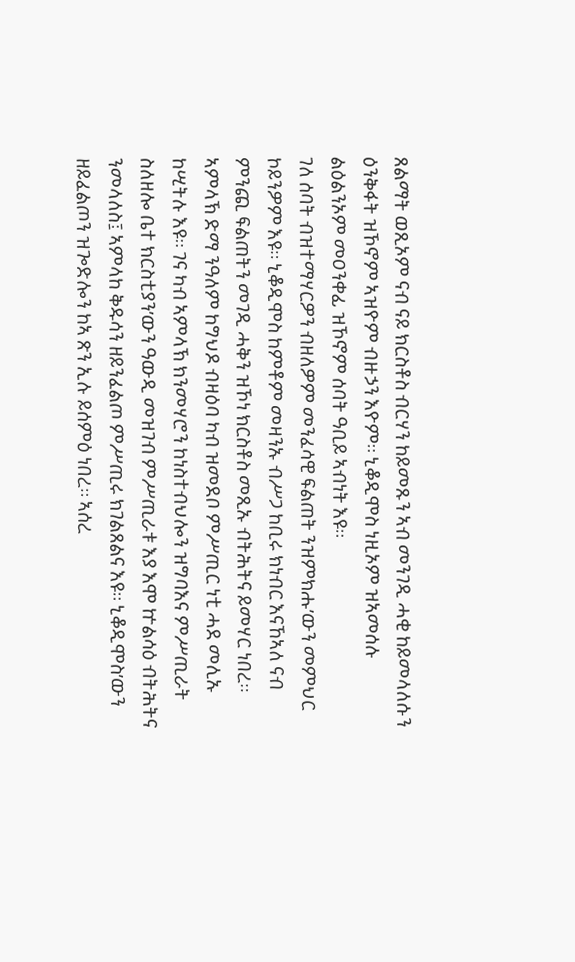ጸልማት ወጺኦም ናብ ናይ ክርስቶስ ብርሃን ከይመጹን ኣብ መንገዲ ሓቂ ከይመላለሱን ዕንቅፋት ዝኾኖም ኣዝዮም ብዙኃን እዮም። ኒቆዲሞስ ነዚኦም ዝኣመሰሉ ልዕልንኦም መዐንቀፊ ዝኾኖም ሰባት ዓቢይ ኣብነት እዩ።
ገለ ሰባት ብዝተማሃርዎን ብዘለዎም መንፈሳዊ ፍልጠት ንዝምክሑ’ውን መምህር ኮይንዎም እዩ። ኒቆዲሞስ ከምቶም መዛንኡ ብሥጋ ከቢሩ ክነብር እናኸኣለ ናብ ምንጪ ፍልጠትን መገዲ ሓቅን ዝኾነ ክርስቶስ መጺኡ ብትሕትና ይመሃር ነበረ። ኣምላኽ ድማ ንዓለም ከግህዶ ብዛዕባ ካብ ዝመደቦ ምሥጢር ነቲ ሓደ መሊኡ ከሢትሉ እዩ። ገና ካብ ኣምላኽ ክንመሃሮን ከነስተብህሎን ዝግባእና ምሥጢራት ስለዘሎ ቤተ ክርስቲያን’ውን ዓውዲ መዝገብ ምሥጢራቱ እያ እሞ ኵልሳዕ ብትሕትና ንመላለስ፤ ኣምላከ ቅዱሳን ዘይንፈልጦ ምሥጢሩ ክገልጸልና እዩ። ኒቆዲሞስ’ውን ዘይፈልጦን ዝጐድሎን ከኣ ጽን ኢሉ ይሰምዕ ነበረ። ኣሰረ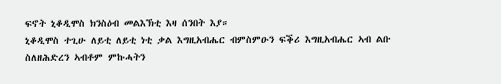ፍኖት ኒቆዲሞስ ክንስዕብ መልእኽቲ እዛ ሰንበት እያ።
ኒቆዲሞስ ተጊሁ ለይቲ ለይቲ ነቲ ቃል እግዚአብሔር ብምስምዑን ፍቕሪ እግዚአብሔር ኣብ ልቡ ስለዘሕድረን ኣብቶም ምኩሓትን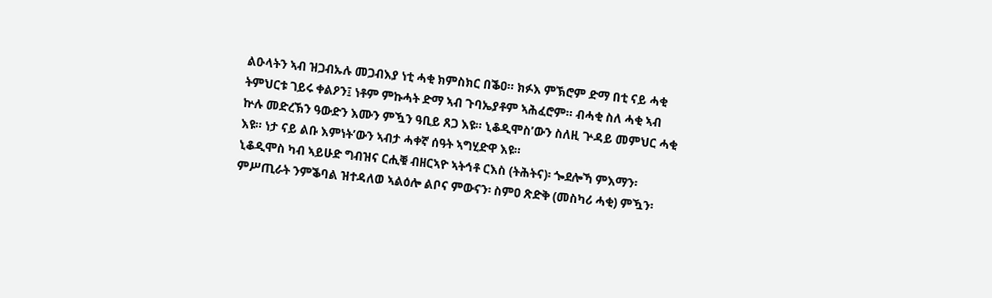ልዑላትን ኣብ ዝጋብኡሉ መጋብእያ ነቲ ሓቂ ክምስክር በቕዐ። ክፉእ ምኽሮም ድማ በቲ ናይ ሓቂ ትምህርቱ ገይሩ ቀልዖን፤ ነቶም ምኩሓት ድማ ኣብ ጉባኤያቶም ኣሕፈሮም። ብሓቂ ስለ ሓቂ ኣብ ኵሉ መድረኽን ዓውድን እሙን ምዃን ዓቢይ ጸጋ እዩ። ኒቆዲሞስ’ውን ስለዚ ጕዳይ መምህር ሓቂ እዩ። ነታ ናይ ልቡ እምነት’ውን ኣብታ ሓቀኛ ሰዓት ኣግሂድዋ እዩ።
ኒቆዲሞስ ካብ ኣይሁድ ግብዝና ርሒቑ ብዘርኣዮ ኣትኅቶ ርእስ (ትሕትና)፡ ጐደሎኻ ምእማን፡ ምሥጢራት ንምቕባል ዝተዳለወ ኣልዕሎ ልቦና ምውናን፡ ስምዐ ጽድቅ (መስካሪ ሓቂ) ምዃን፡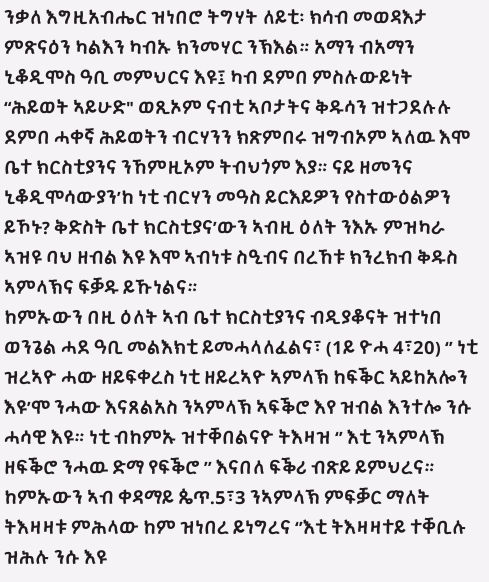ንቃለ እግዚአብሔር ዝነበሮ ትግሃት ለይቲ፡ ክሳብ መወዳእታ ምጽናዕን ካልእን ካብኡ ክንመሃር ንኽእል። አማን ብአማን ኒቆዲሞስ ዓቢ መምህርና እዩ፤ ካብ ደምበ ምስሉውይነት “ሕይወት ኣይሁድ" ወጺኦም ናብቲ ኣቦታትና ቅዱሳን ዝተጋደሉሉ ደምበ ሓቀኛ ሕይወትን ብርሃንን ክጽምበሩ ዝግብኦም ኣለዉ እሞ ቤተ ክርስቲያንና ንኸምዚኦም ትብህጎም እያ። ናይ ዘመንና ኒቆዲሞሳውያን’ከ ነቲ ብርሃን መዓስ ይርእይዎን የስተውዕልዎን ይኾኑ? ቅድስት ቤተ ክርስቲያና’ውን ኣብዚ ዕለት ንእኡ ምዝካራ ኣዝዩ ባህ ዘብል እዩ እሞ ኣብነቱ ስዒብና በረኸቱ ክንረክብ ቅዱስ ኣምላኽና ፍቓዱ ይኹነልና።
ከምኡውን በዚ ዕለት ኣብ ቤተ ክርስቲያንና ብዲያቆናት ዝተነበ ወንጌል ሓደ ዓቢ መልእክቲ ይመሓላለፈልና፣ (1ይ ዮሓ 4፣20) ‘’ ነቲ ዝረኣዮ ሓው ዘይፍቀረስ ነቲ ዘይረኣዮ ኣምላኽ ከፍቕር ኣይከአሎን እዩ’ሞ ንሓው እናጸልአስ ንኣምላኽ ኣፍቕሮ እየ ዝብል እንተሎ ንሱ ሓሳዊ እዩ። ነቲ ብከምኡ ዝተቐበልናዮ ትእዛዝ ‘’ እቲ ንኣምላኽ ዘፍቕሮ ንሓዉ ድማ የፍቕሮ ’’ እናበለ ፍቕሪ ብጽይ ይምህረና። ከምኡውን ኣብ ቀዳማይ ጴጥ.5፣3 ንኣምላኽ ምፍቓር ማለት ትእዛዛቱ ምሕላው ከም ዝነበረ ይነግረና ‘’እቲ ትእዛዛተይ ተቐቢሉ ዝሕሉ ንሱ እዩ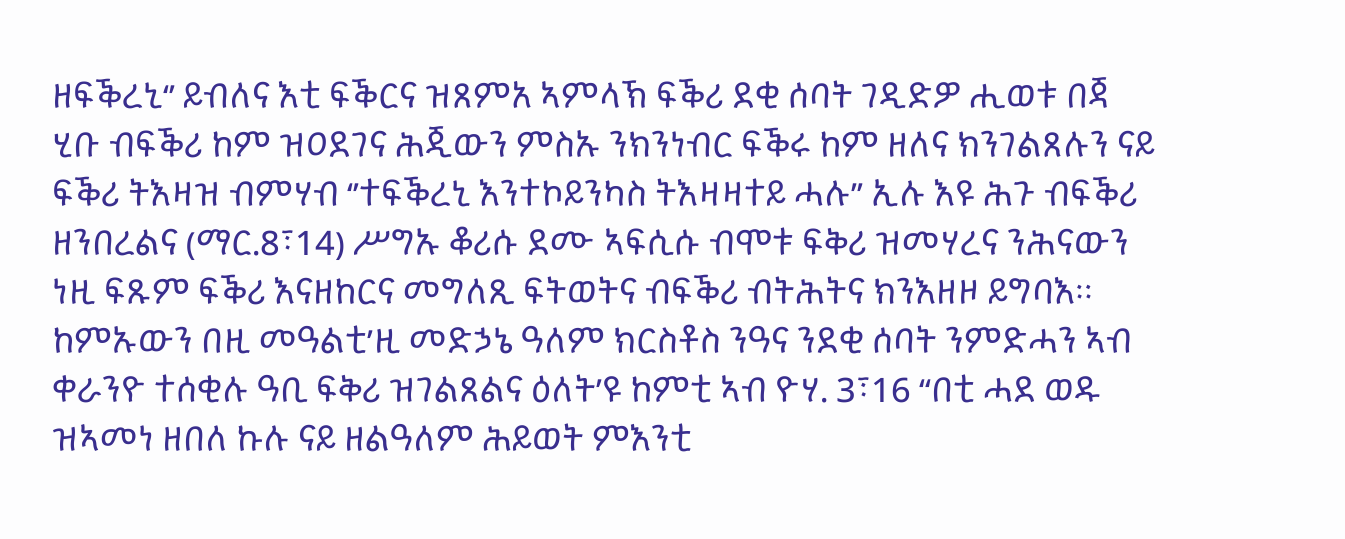ዘፍቕረኒ‘’ ይብለና እቲ ፍቕርና ዝጸምአ ኣምላኽ ፍቕሪ ደቂ ሰባት ገዲድዎ ሒወቱ በጃ ሂቡ ብፍቕሪ ከም ዝዐደገና ሕጂውን ምስኡ ንክንነብር ፍቕሩ ከም ዘለና ክንገልጸሉን ናይ ፍቕሪ ትእዛዝ ብምሃብ ‘’ተፍቕረኒ እንተኮይንካስ ትእዛዛተይ ሓሉ’’ ኢሉ እዩ ሕጉ ብፍቕሪ ዘንበረልና (ማር.8፣14) ሥግኡ ቆሪሱ ደሙ ኣፍሲሱ ብሞቱ ፍቅሪ ዝመሃረና ንሕናውን ነዚ ፍጹም ፍቕሪ እናዘከርና መግለጺ ፍትወትና ብፍቕሪ ብትሕትና ክንእዘዞ ይግባእ።
ከምኡውን በዚ መዓልቲ’ዚ መድኃኔ ዓለም ክርስቶስ ንዓና ንደቂ ሰባት ንምድሓን ኣብ ቀራንዮ ተሰቂሉ ዓቢ ፍቅሪ ዝገልጸልና ዕለት’ዩ ከምቲ ኣብ ዮሃ. 3፣16 “በቲ ሓደ ወዱ ዝኣመነ ዘበለ ኩሉ ናይ ዘልዓለም ሕይወት ምእንቲ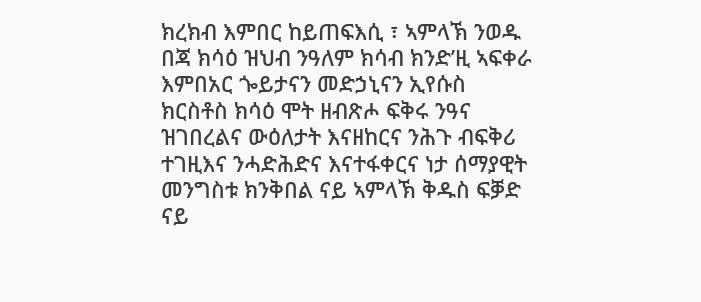ክረክብ እምበር ከይጠፍእሲ ፣ ኣምላኽ ንወዱ በጃ ክሳዕ ዝህብ ንዓለም ክሳብ ክንድ’ዚ ኣፍቀራ እምበአር ጐይታናን መድኃኒናን ኢየሱስ ክርስቶስ ክሳዕ ሞት ዘብጽሖ ፍቅሩ ንዓና ዝገበረልና ውዕለታት እናዘከርና ንሕጉ ብፍቅሪ ተገዚእና ንሓድሕድና እናተፋቀርና ነታ ሰማያዊት መንግስቱ ክንቅበል ናይ ኣምላኽ ቅዱስ ፍቓድ ናይ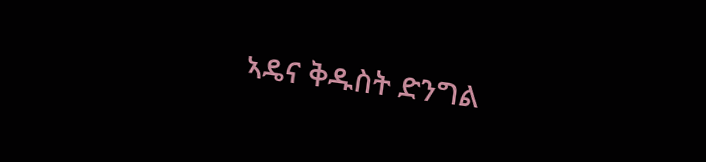ኣዴና ቅዱስት ድንግል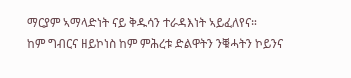ማርያም ኣማላድነት ናይ ቅዱሳን ተራዳእነት ኣይፈለየና።
ከም ግብርና ዘይኮነስ ከም ምሕረቱ ድልዋትን ንቑሓትን ኮይንና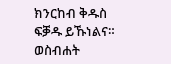ክንርከብ ቅዱስ ፍቓዱ ይኹነልና።
ወስብሐት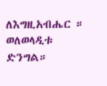ለእግዚአብሔር ።
ወለወላዲቱ ድንግል።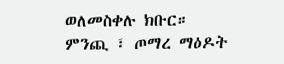ወለመስቀሉ ክቡር።
ምንጪ ፣ ጦማረ ማዕዶት